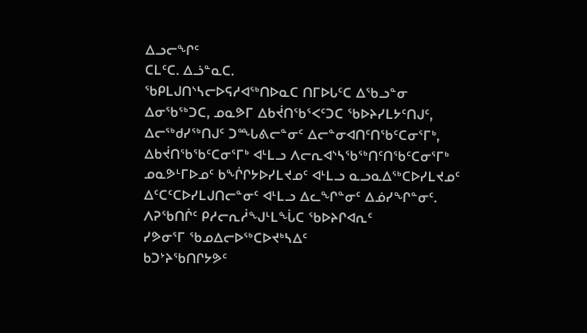ᐃᓗᓕᖏᑦ
ᑕᒪᑦᑕ. ᐃᓘᓐᓇᑕ.
ᖃᑭᒪᒍᑎᔅᓴᓕᐅᕋᓱᐊᖅᑎᐅᓇᑕ ᑎᒥᐅᒐᑦᑕ ᐃᖃᓗᓐᓂ ᐃᓂᖃᖅᑐᑕ, ᓄᓇᕗᒥ ᐃᑲᔫᑎᖃᕐᐸᑦᑐᑕ ᖃᐅᔨᓯᒪᔭᑦᑎᒍᑦ, ᐃᓕᖅᑯᓯᖅᑎᒍᑦ ᑐᙵᕕᓕᓐᓂᑦ ᐃᓕᓐᓂᐊᑎᑦᑎᖃᑦᑕᓂᕐᒥᒃ, ᐃᑲᔫᑎᖃᖃᑦᑕᓂᕐᒥᒃ ᐊᒻᒪᓗ ᐱᓕᕆᐊᔅᓴᖃᖅᑎᑦᑎᖃᑦᑕᓂᕐᒥᒃ ᓄᓇᕗᒻᒥᐅᓄᑦ ᑲᖐᒋᔭᐅᓯᒪᔪᓄᑦ ᐊᒻᒪᓗ ᓇᓗᓇᐃᖅᑕᐅᓯᒪᔪᓄᑦ ᐃᑦᑕᑦᑕᐅᓯᒪᒍᑎᓕᓐᓂᑦ ᐊᒻᒪᓗ ᐃᓚᖏᓐᓂᑦ ᐃᓅᓯᖏᓐᓂᑦ.
ᐱᕈᖃᑎᒌᑦ ᑭᓱᓕᕆᓲᖑᒻᒪᖔᑕ ᖃᐅᔨᒋᐊᕆᑦ
ᓯᕗᓂᕐᒥ ᖃᓄᐃᓕᐅᖅᑕᐅᔪᒃᓴᐃᑦ
ᑲᑐᔾᔨᖃᑎᒋᔭᕗᑦ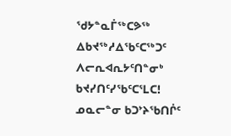ᖁᔭᓐᓇᒦᖅᑕᕗᖅ ᐃᑲᔪᖅᓱᐃᖃᑦᑕᖅᑐᑦ ᐱᓕᕆᐊᕆᔭᑦᑎᓐᓂᒃ ᑲᔪᓯᑎᑦᓯᖃᑦᑕᕐᒪᑕ!
ᓄᓇᓕᓐᓂ ᑲᑐᔾᔨᖃᑎᒌᑦ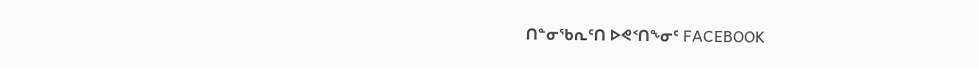ᑎᓐᓂᖃᕆᑦᑎ ᐅᕙᑉᑎᖕᓂᑦ FACEBOOK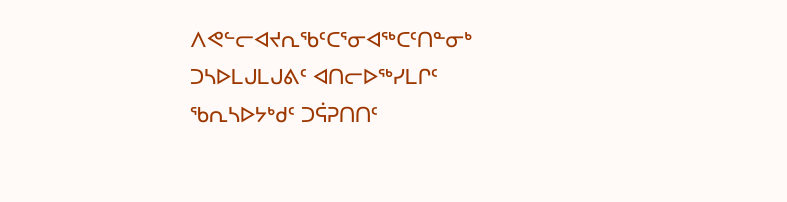ᐱᕙᓪᓕᐊᔪᕆᖃᑦᑕᕐᓂᐊᖅᑕᑦᑎᓐᓂᒃ ᑐᓴᐅᒪᒍᒪᒍᕕᑦ ᐊᑎᓕᐅᖅᓯᒪᒋᑦ
ᖃᕆᓴᐅᔭᒃᑯᑦ ᑐᕌᕈᑎᑎᑦ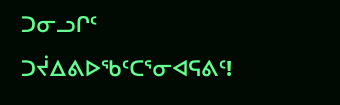ᑐᓂᓗᒋᑦ ᑐᔫᐃᕕᐅᖃᑦᑕᕐᓂᐊᕋᕕᑦ!